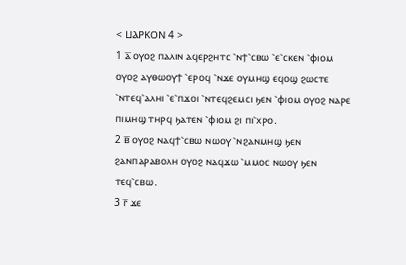< ⳘⲀⲢⲔⲞⲚ 4 >
1 ⲁ̅ ⲟⲩⲟϩ ⲡⲁⲗⲓⲛ ⲁϥⲉⲣϩⲏⲧⲥ ⳿ⲛϯ⳿ⲥⲃⲱ ⳿ⲉ⳿ⲥⲕⲉⲛ ⳿ⲫⲓⲟⲙ ⲟⲩⲟϩ ⲁⲩⲑⲱⲟⲩϯ ⳿ⲉⲣⲟϥ ⳿ⲛϫⲉ ⲟⲩⲙⲏϣ ⲉϥⲟϣ ϩⲱⲥⲧⲉ ⳿ⲛⲧⲉϥ⳿ⲁⲗⲏⲓ ⳿ⲉ⳿ⲡϫⲟⲓ ⳿ⲛⲧⲉϥϩⲉⲙⲥⲓ ϧⲉⲛ ⳿ⲫⲓⲟⲙ ⲟⲩⲟϩ ⲛⲁⲣⲉ ⲡⲓⲙⲏϣ ⲧⲏⲣϥ ϧⲁⲧⲉⲛ ⳿ⲫⲓⲟⲙ ϩⲓ ⲡⲓ⳿ⲭⲣⲟ.
2 ⲃ̅ ⲟⲩⲟϩ ⲛⲁϥϯ⳿ⲥⲃⲱ ⲛⲱⲟⲩ ⳿ⲛϩⲁⲛⲙⲏϣ ϧⲉⲛ ϩⲁⲛⲡⲁⲣⲁⲃⲟⲗⲏ ⲟⲩⲟϩ ⲛⲁϥϫⲱ ⳿ⲙⲙⲟⲥ ⲛⲱⲟⲩ ϧⲉⲛ ⲧⲉϥ⳿ⲥⲃⲱ.
3 ⲅ̅ ϫⲉ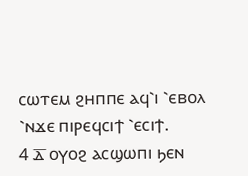ⲥⲱⲧⲉⲙ ϩⲏⲡⲡⲉ ⲁϥ⳿ⲓ ⳿ⲉⲃⲟⲗ ⳿ⲛϫⲉ ⲡⲓⲣⲉϥⲥⲓϯ ⳿ⲉⲥⲓϯ.
4 ⲇ̅ ⲟⲩⲟϩ ⲁⲥϣⲱⲡⲓ ϧⲉⲛ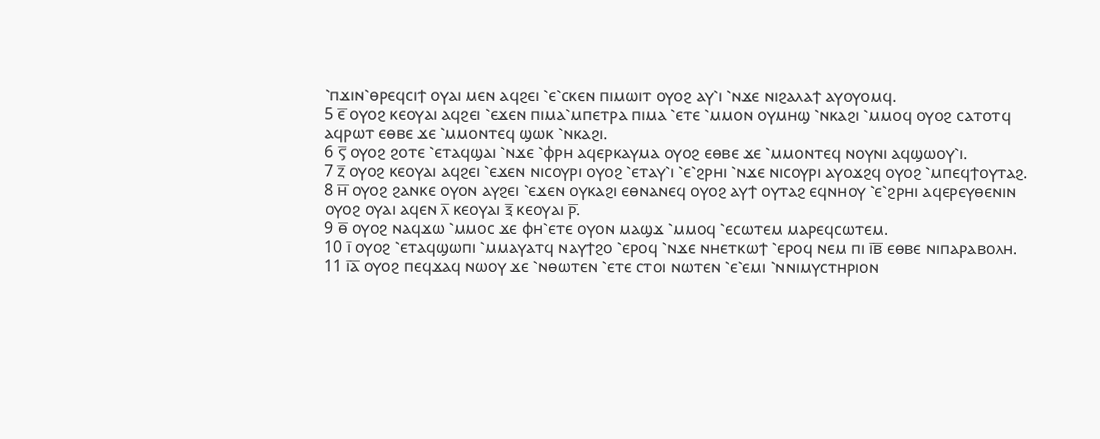⳿ⲡϫⲓⲛ⳿ⲑⲣⲉϥⲥⲓϯ ⲟⲩⲁⲓ ⲙⲉⲛ ⲁϥϩⲉⲓ ⳿ⲉ⳿ⲥⲕⲉⲛ ⲡⲓⲙⲱⲓⲧ ⲟⲩⲟϩ ⲁⲩ⳿ⲓ ⳿ⲛϫⲉ ⲛⲓϩⲁⲗⲁϯ ⲁⲩⲟⲩⲟⲙϥ.
5 ⲉ̅ ⲟⲩⲟϩ ⲕⲉⲟⲩⲁⲓ ⲁϥϩⲉⲓ ⳿ⲉϫⲉⲛ ⲡⲓⲙⲁ⳿ⲙⲡⲉⲧⲣⲁ ⲡⲓⲙⲁ ⳿ⲉⲧⲉ ⳿ⲙⲙⲟⲛ ⲟⲩⲙⲏϣ ⳿ⲛⲕⲁϩⲓ ⳿ⲙⲙⲟϥ ⲟⲩⲟϩ ⲥⲁⲧⲟⲧϥ ⲁϥⲣⲱⲧ ⲉⲑⲃⲉ ϫⲉ ⳿ⲙⲙⲟⲛⲧⲉϥ ϣⲱⲕ ⳿ⲛⲕⲁϩⲓ.
6 ⲋ̅ ⲟⲩⲟϩ ϩⲟⲧⲉ ⳿ⲉⲧⲁϥϣⲁⲓ ⳿ⲛϫⲉ ⳿ⲫⲣⲏ ⲁϥⲉⲣⲕⲁⲩⲙⲁ ⲟⲩⲟϩ ⲉⲑⲃⲉ ϫⲉ ⳿ⲙⲙⲟⲛⲧⲉϥ ⲛⲟⲩⲛⲓ ⲁϥϣⲱⲟⲩ⳿ⲓ.
7 ⲍ̅ ⲟⲩⲟϩ ⲕⲉⲟⲩⲁⲓ ⲁϥϩⲉⲓ ⳿ⲉϫⲉⲛ ⲛⲓⲥⲟⲩⲣⲓ ⲟⲩⲟϩ ⳿ⲉⲧⲁⲩ⳿ⲓ ⳿ⲉ⳿ϩⲣⲏⲓ ⳿ⲛϫⲉ ⲛⲓⲥⲟⲩⲣⲓ ⲁⲩⲟϫϩϥ ⲟⲩⲟϩ ⳿ⲙⲡⲉϥϯⲟⲩⲧⲁϩ.
8 ⲏ̅ ⲟⲩⲟϩ ϩⲁⲛⲕⲉ ⲟⲩⲟⲛ ⲁⲩϩⲉⲓ ⳿ⲉϫⲉⲛ ⲟⲩⲕⲁϩⲓ ⲉⲑⲛⲁⲛⲉϥ ⲟⲩⲟϩ ⲁⲩϯ ⲟⲩⲧⲁϩ ⲉϥⲛⲏⲟⲩ ⳿ⲉ⳿ϩⲣⲏⲓ ⲁϥⲉⲣⲉⲩⲑⲉⲛⲓⲛ ⲟⲩⲟϩ ⲟⲩⲁⲓ ⲁϥⲉⲛ ⲗ̅ ⲕⲉⲟⲩⲁⲓ ⲝ̅ ⲕⲉⲟⲩⲁⲓ ⲣ̅.
9 ⲑ̅ ⲟⲩⲟϩ ⲛⲁϥϫⲱ ⳿ⲙⲙⲟⲥ ϫⲉ ⲫⲏ⳿ⲉⲧⲉ ⲟⲩⲟⲛ ⲙⲁϣϫ ⳿ⲙⲙⲟϥ ⳿ⲉⲥⲱⲧⲉⲙ ⲙⲁⲣⲉϥⲥⲱⲧⲉⲙ.
10 ⲓ̅ ⲟⲩⲟϩ ⳿ⲉⲧⲁϥϣⲱⲡⲓ ⳿ⲙⲙⲁⲩⲁⲧϥ ⲛⲁⲩϯϩⲟ ⳿ⲉⲣⲟϥ ⳿ⲛϫⲉ ⲛⲏⲉⲧⲕⲱϯ ⳿ⲉⲣⲟϥ ⲛⲉⲙ ⲡⲓ ⲓ̅ⲃ̅ ⲉⲑⲃⲉ ⲛⲓⲡⲁⲣⲁⲃⲟⲗⲏ.
11 ⲓ̅ⲁ̅ ⲟⲩⲟϩ ⲡⲉϥϫⲁϥ ⲛⲱⲟⲩ ϫⲉ ⳿ⲛⲑⲱⲧⲉⲛ ⳿ⲉⲧⲉ ⲥⲧⲟⲓ ⲛⲱⲧⲉⲛ ⳿ⲉ⳿ⲉⲙⲓ ⳿ⲛⲛⲓⲙⲩⲥⲧⲏⲣⲓⲟⲛ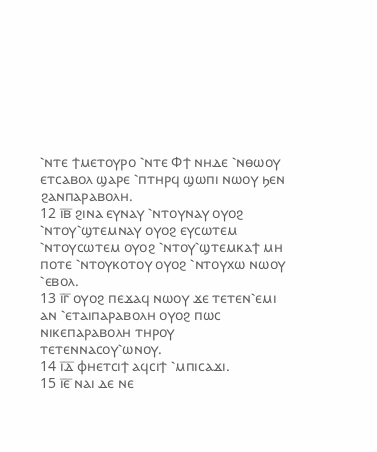⳿ⲛⲧⲉ ϯⲙⲉⲧⲟⲩⲣⲟ ⳿ⲛⲧⲉ Ⲫϯ ⲛⲏⲇⲉ ⳿ⲛⲑⲱⲟⲩ ⲉⲧⲥⲁⲃⲟⲗ ϣⲁⲣⲉ ⳿ⲡⲧⲏⲣϥ ϣⲱⲡⲓ ⲛⲱⲟⲩ ϧⲉⲛ ϩⲁⲛⲡⲁⲣⲁⲃⲟⲗⲏ.
12 ⲓ̅ⲃ̅ ϩⲓⲛⲁ ⲉⲩⲛⲁⲩ ⳿ⲛⲧⲟⲩⲛⲁⲩ ⲟⲩⲟϩ ⳿ⲛⲧⲟⲩ⳿ϣⲧⲉⲙⲛⲁⲩ ⲟⲩⲟϩ ⲉⲩⲥⲱⲧⲉⲙ ⳿ⲛⲧⲟⲩⲥⲱⲧⲉⲙ ⲟⲩⲟϩ ⳿ⲛⲧⲟⲩ⳿ϣⲧⲉⲙⲕⲁϯ ⲙⲏ ⲡⲟⲧⲉ ⳿ⲛⲧⲟⲩⲕⲟⲧⲟⲩ ⲟⲩⲟϩ ⳿ⲛⲧⲟⲩⲭⲱ ⲛⲱⲟⲩ ⳿ⲉⲃⲟⲗ.
13 ⲓ̅ⲅ̅ ⲟⲩⲟϩ ⲡⲉϫⲁϥ ⲛⲱⲟⲩ ϫⲉ ⲧⲉⲧⲉⲛ⳿ⲉⲙⲓ ⲁⲛ ⳿ⲉⲧⲁⲓⲡⲁⲣⲁⲃⲟⲗⲏ ⲟⲩⲟϩ ⲡⲱⲥ ⲛⲓⲕⲉⲡⲁⲣⲁⲃⲟⲗⲏ ⲧⲏⲣⲟⲩ ⲧⲉⲧⲉⲛⲛⲁⲥⲟⲩ⳿ⲱⲛⲟⲩ.
14 ⲓ̅ⲇ̅ ⲫⲏⲉⲧⲥⲓϯ ⲁϥⲥⲓϯ ⳿ⲙⲡⲓⲥⲁϫⲓ.
15 ⲓ̅ⲉ̅ ⲛⲁⲓ ⲇⲉ ⲛⲉ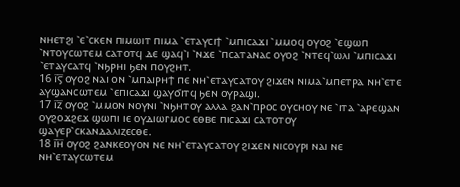ⲛⲏⲉⲧϩⲓ ⳿ⲉ⳿ⲥⲕⲉⲛ ⲡⲓⲙⲱⲓⲧ ⲡⲓⲙⲁ ⳿ⲉⲧⲁⲩⲥⲓϯ ⳿ⲙⲡⲓⲥⲁϫⲓ ⳿ⲙⲙⲟϥ ⲟⲩⲟϩ ⳿ⲉϣⲱⲡ ⳿ⲛⲧⲟⲩⲥⲱⲧⲉⲙ ⲥⲁⲧⲟⲧϥ ⲇⲉ ϣⲁϥ⳿ⲓ ⳿ⲛϫⲉ ⳿ⲡⲥⲁⲧⲁⲛⲁⲥ ⲟⲩⲟϩ ⳿ⲛⲧⲉϥ⳿ⲱⲗⲓ ⳿ⲙⲡⲓⲥⲁϫⲓ ⳿ⲉⲧⲁⲩⲥⲁⲧϥ ⳿ⲛϧⲣⲏⲓ ϧⲉⲛ ⲡⲟⲩϩⲏⲧ.
16 ⲓ̅ⲋ̅ ⲟⲩⲟϩ ⲛⲁⲓ ⲟⲛ ⳿ⲙⲡⲁⲓⲣⲏϯ ⲡⲉ ⲛⲏ⳿ⲉⲧⲁⲩⲥⲁⲧⲟⲩ ϩⲓϫⲉⲛ ⲛⲓⲙⲁ⳿ⲙⲡⲉⲧⲣⲁ ⲛⲏ⳿ⲉⲧⲉ ⲁⲩϣⲁⲛⲥⲱⲧⲉⲙ ⳿ⲉⲡⲓⲥⲁϫⲓ ϣⲁⲩϭⲓⲧϥ ϧⲉⲛ ⲟⲩⲣⲁϣⲓ.
17 ⲓ̅ⲍ̅ ⲟⲩⲟϩ ⳿ⲙⲙⲟⲛ ⲛⲟⲩⲛⲓ ⳿ⲛϧⲏⲧⲟⲩ ⲁⲗⲗⲁ ϩⲁⲛ⳿ⲡⲣⲟⲥ ⲟⲩⲥⲏⲟⲩ ⲛⲉ ⳿ⲓⲧⲁ ⳿ⲁⲣⲉϣⲁⲛ ⲟⲩϩⲟϫϩⲉϫ ϣⲱⲡⲓ ⲓⲉ ⲟⲩⲇⲓⲱⲅⲙⲟⲥ ⲉⲑⲃⲉ ⲡⲓⲥⲁϫⲓ ⲥⲁⲧⲟⲧⲟⲩ ϣⲁⲩⲉⲣ⳿ⲥⲕⲁⲛⲇⲁⲗⲓⲍⲉⲥⲑⲉ.
18 ⲓ̅ⲏ̅ ⲟⲩⲟϩ ϩⲁⲛⲕⲉⲟⲩⲟⲛ ⲛⲉ ⲛⲏ⳿ⲉⲧⲁⲩⲥⲁⲧⲟⲩ ϩⲓϫⲉⲛ ⲛⲓⲥⲟⲩⲣⲓ ⲛⲁⲓ ⲛⲉ ⲛⲏ⳿ⲉⲧⲁⲩⲥⲱⲧⲉⲙ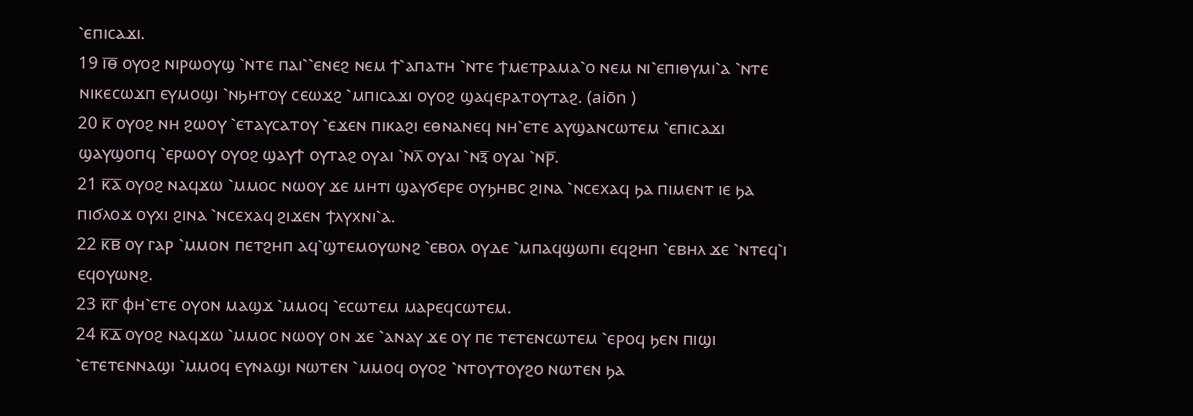⳿ⲉⲡⲓⲥⲁϫⲓ.
19 ⲓ̅ⲑ̅ ⲟⲩⲟϩ ⲛⲓⲣⲱⲟⲩϣ ⳿ⲛⲧⲉ ⲡⲁⲓ⳿⳿ⲉⲛⲉϩ ⲛⲉⲙ ϯ⳿ⲁⲡⲁⲧⲏ ⳿ⲛⲧⲉ ϯⲙⲉⲧⲣⲁⲙⲁ⳿ⲟ ⲛⲉⲙ ⲛⲓ⳿ⲉⲡⲓⲑⲩⲙⲓ⳿ⲁ ⳿ⲛⲧⲉ ⲛⲓⲕⲉⲥⲱϫⲡ ⲉⲩⲙⲟϣⲓ ⳿ⲛϧⲏⲧⲟⲩ ⲥⲉⲱϫϩ ⳿ⲙⲡⲓⲥⲁϫⲓ ⲟⲩⲟϩ ϣⲁϥⲉⲣⲁⲧⲟⲩⲧⲁϩ. (aiōn )
20 ⲕ̅ ⲟⲩⲟϩ ⲛⲏ ϩⲱⲟⲩ ⳿ⲉⲧⲁⲩⲥⲁⲧⲟⲩ ⳿ⲉϫⲉⲛ ⲡⲓⲕⲁϩⲓ ⲉⲑⲛⲁⲛⲉϥ ⲛⲏ⳿ⲉⲧⲉ ⲁⲩϣⲁⲛⲥⲱⲧⲉⲙ ⳿ⲉⲡⲓⲥⲁϫⲓ ϣⲁⲩϣⲟⲡϥ ⳿ⲉⲣⲱⲟⲩ ⲟⲩⲟϩ ϣⲁⲩϯ ⲟⲩⲧⲁϩ ⲟⲩⲁⲓ ⳿ⲛⲗ̅ ⲟⲩⲁⲓ ⳿ⲛⲝ̅ ⲟⲩⲁⲓ ⳿ⲛⲣ̅.
21 ⲕ̅ⲁ̅ ⲟⲩⲟϩ ⲛⲁϥϫⲱ ⳿ⲙⲙⲟⲥ ⲛⲱⲟⲩ ϫⲉ ⲙⲏⲧⲓ ϣⲁⲩϭⲉⲣⲉ ⲟⲩϧⲏⲃⲥ ϩⲓⲛⲁ ⳿ⲛⲥⲉⲭⲁϥ ϧⲁ ⲡⲓⲙⲉⲛⲧ ⲓⲉ ϧⲁ ⲡⲓϭⲗⲟϫ ⲟⲩⲭⲓ ϩⲓⲛⲁ ⳿ⲛⲥⲉⲭⲁϥ ϩⲓϫⲉⲛ ϯⲗⲩⲭⲛⲓ⳿ⲁ.
22 ⲕ̅ⲃ̅ ⲟⲩ ⲅⲁⲣ ⳿ⲙⲙⲟⲛ ⲡⲉⲧϩⲏⲡ ⲁϥ⳿ϣⲧⲉⲙⲟⲩⲱⲛϩ ⳿ⲉⲃⲟⲗ ⲟⲩⲇⲉ ⳿ⲙⲡⲁϥϣⲱⲡⲓ ⲉϥϩⲏⲡ ⳿ⲉⲃⲏⲗ ϫⲉ ⳿ⲛⲧⲉϥ⳿ⲓ ⲉϥⲟⲩⲱⲛϩ.
23 ⲕ̅ⲅ̅ ⲫⲏ⳿ⲉⲧⲉ ⲟⲩⲟⲛ ⲙⲁϣϫ ⳿ⲙⲙⲟϥ ⳿ⲉⲥⲱⲧⲉⲙ ⲙⲁⲣⲉϥⲥⲱⲧⲉⲙ.
24 ⲕ̅ⲇ̅ ⲟⲩⲟϩ ⲛⲁϥϫⲱ ⳿ⲙⲙⲟⲥ ⲛⲱⲟⲩ ⲟⲛ ϫⲉ ⳿ⲁⲛⲁⲩ ϫⲉ ⲟⲩ ⲡⲉ ⲧⲉⲧⲉⲛⲥⲱⲧⲉⲙ ⳿ⲉⲣⲟϥ ϧⲉⲛ ⲡⲓϣⲓ ⳿ⲉⲧⲉⲧⲉⲛⲛⲁϣⲓ ⳿ⲙⲙⲟϥ ⲉⲩⲛⲁϣⲓ ⲛⲱⲧⲉⲛ ⳿ⲙⲙⲟϥ ⲟⲩⲟϩ ⳿ⲛⲧⲟⲩⲧⲟⲩϩⲟ ⲛⲱⲧⲉⲛ ϧⲁ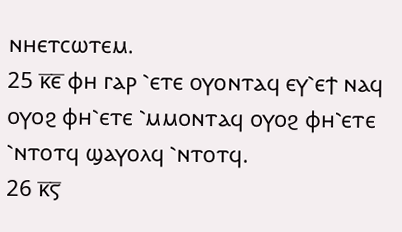ⲛⲏⲉⲧⲥⲱⲧⲉⲙ.
25 ⲕ̅ⲉ̅ ⲫⲏ ⲅⲁⲣ ⳿ⲉⲧⲉ ⲟⲩⲟⲛⲧⲁϥ ⲉⲩ⳿ⲉϯ ⲛⲁϥ ⲟⲩⲟϩ ⲫⲏ⳿ⲉⲧⲉ ⳿ⲙⲙⲟⲛⲧⲁϥ ⲟⲩⲟϩ ⲫⲏ⳿ⲉⲧⲉ ⳿ⲛⲧⲟⲧϥ ϣⲁⲩⲟⲗϥ ⳿ⲛⲧⲟⲧϥ.
26 ⲕ̅ⲋ̅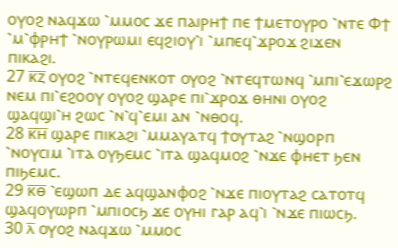ⲟⲩⲟϩ ⲛⲁϥϫⲱ ⳿ⲙⲙⲟⲥ ϫⲉ ⲡⲁⲓⲣⲏϯ ⲡⲉ ϯⲙⲉⲧⲟⲩⲣⲟ ⳿ⲛⲧⲉ Ⲫϯ ⳿ⲙ⳿ⲫⲣⲏϯ ⳿ⲛⲟⲩⲣⲱⲙⲓ ⲉϥϩⲓⲟⲩ⳿ⲓ ⳿ⲙⲡⲉϥ⳿ϫⲣⲟϫ ϩⲓϫⲉⲛ ⲡⲓⲕⲁϩⲓ.
27 ⲕ̅ⲍ̅ ⲟⲩⲟϩ ⳿ⲛⲧⲉϥⲉⲛⲕⲟⲧ ⲟⲩⲟϩ ⳿ⲛⲧⲉϥⲧⲱⲛϥ ⳿ⲙⲡⲓ⳿ⲉϫⲱⲣϩ ⲛⲉⲙ ⲡⲓ⳿ⲉϩⲟⲟⲩ ⲟⲩⲟϩ ϣⲁⲣⲉ ⲡⲓ⳿ϫⲣⲟϫ ⲑⲏⲛⲓ ⲟⲩⲟϩ ϣⲁϥϣⲓ⳿ⲏ ϩⲱⲥ ⳿ⲛ⳿ϥ⳿ⲉⲙⲓ ⲁⲛ ⳿ⲛⲑⲟϥ.
28 ⲕ̅ⲏ̅ ϣⲁⲣⲉ ⲡⲓⲕⲁϩⲓ ⳿ⲙⲙⲁⲩⲁⲧϥ ϯⲟⲩⲧⲁϩ ⳿ⲛϣⲟⲣⲡ ⳿ⲛⲟⲩⲥⲓⲙ ⳿ⲓⲧⲁ ⲟⲩϧⲉⲙⲥ ⳿ⲓⲧⲁ ϣⲁϥⲙⲟϩ ⳿ⲛϫⲉ ⲫⲏⲉⲧ ϧⲉⲛ ⲡⲓϧⲉⲙⲥ.
29 ⲕ̅ⲑ̅ ⳿ⲉϣⲱⲡ ⲇⲉ ⲁϥϣⲁⲛⲫⲟϩ ⳿ⲛϫⲉ ⲡⲓⲟⲩⲧⲁϩ ⲥⲁⲧⲟⲧϥ ϣⲁϥⲟⲩⲱⲣⲡ ⳿ⲙⲡⲓⲟⲥϧ ϫⲉ ⲟⲩⲏⲓ ⲅⲁⲣ ⲁϥ⳿ⲓ ⳿ⲛϫⲉ ⲡⲓⲱⲥϧ.
30 ⲗ̅ ⲟⲩⲟϩ ⲛⲁϥϫⲱ ⳿ⲙⲙⲟⲥ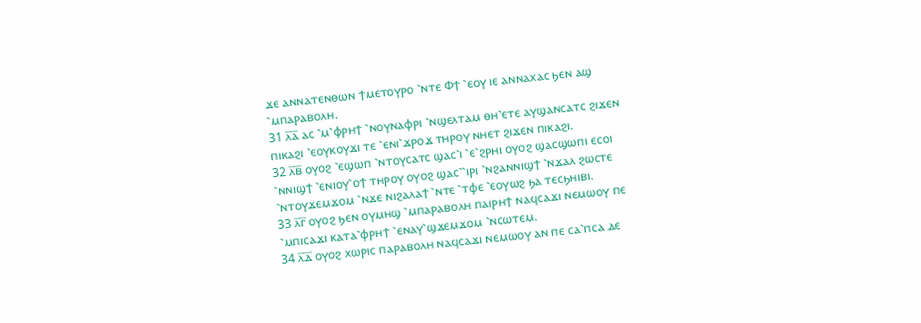ϫⲉ ⲁⲛⲛⲁⲧⲉⲛⲑⲱⲛ ϯⲙⲉⲧⲟⲩⲣⲟ ⳿ⲛⲧⲉ Ⲫϯ ⳿ⲉⲟⲩ ⲓⲉ ⲁⲛⲛⲁⲭⲁⲥ ϧⲉⲛ ⲁϣ ⳿ⲙⲡⲁⲣⲁⲃⲟⲗⲏ.
31 ⲗ̅ⲁ̅ ⲁⲥ ⳿ⲙ⳿ⲫⲣⲏϯ ⳿ⲛⲟⲩⲛⲁⲫⲣⲓ ⳿ⲛϣⲉⲗⲧⲁⲙ ⲑⲏ⳿ⲉⲧⲉ ⲁⲩϣⲁⲛⲥⲁⲧⲥ ϩⲓϫⲉⲛ ⲡⲓⲕⲁϩⲓ ⳿ⲉⲟⲩⲕⲟⲩϫⲓ ⲧⲉ ⳿ⲉⲛⲓ⳿ϫⲣⲟϫ ⲧⲏⲣⲟⲩ ⲛⲏⲉⲧ ϩⲓϫⲉⲛ ⲡⲓⲕⲁϩⲓ.
32 ⲗ̅ⲃ̅ ⲟⲩⲟϩ ⳿ⲉϣⲱⲡ ⳿ⲛⲧⲟⲩⲥⲁⲧⲥ ϣⲁⲥ⳿ⲓ ⳿ⲉ⳿ϩⲣⲏⲓ ⲟⲩⲟϩ ϣⲁⲥϣⲱⲡⲓ ⲉⲥⲟⲓ ⳿ⲛⲛⲓϣϯ ⳿ⲉⲛⲓⲟⲩ⳿ⲟϯ ⲧⲏⲣⲟⲩ ⲟⲩⲟϩ ϣⲁⲥ⳿⳿ⲓⲣⲓ ⳿ⲛϩⲁⲛⲛⲓϣϯ ⳿ⲛϫⲁⲗ ϩⲱⲥⲧⲉ ⳿ⲛⲧⲟⲩϫⲉⲙϫⲟⲙ ⳿ⲛϫⲉ ⲛⲓϩⲁⲗⲁϯ ⳿ⲛⲧⲉ ⳿ⲧⲫⲉ ⳿ⲉⲟⲩⲱϩ ϧⲁ ⲧⲉⲥϧⲏⲓⲃⲓ.
33 ⲗ̅ⲅ̅ ⲟⲩⲟϩ ϧⲉⲛ ⲟⲩⲙⲏϣ ⳿ⲙⲡⲁⲣⲁⲃⲟⲗⲏ ⲡⲁⲓⲣⲏϯ ⲛⲁϥⲥⲁϫⲓ ⲛⲉⲙⲱⲟⲩ ⲡⲉ ⳿ⲙⲡⲓⲥⲁϫⲓ ⲕⲁⲧⲁ⳿ⲫⲣⲏϯ ⳿ⲉⲛⲁⲩ⳿ϣϫⲉⲙϫⲟⲙ ⳿ⲛⲥⲱⲧⲉⲙ.
34 ⲗ̅ⲇ̅ ⲟⲩⲟϩ ⲭⲱⲣⲓⲥ ⲡⲁⲣⲁⲃⲟⲗⲏ ⲛⲁϥⲥⲁϫⲓ ⲛⲉⲙⲱⲟⲩ ⲁⲛ ⲡⲉ ⲥⲁ⳿ⲡⲥⲁ ⲇⲉ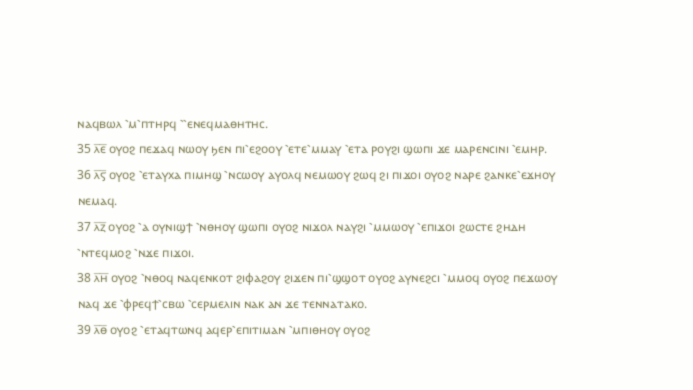ⲛⲁϥⲃⲱⲗ ⳿ⲙ⳿ⲡⲧⲏⲣϥ ⳿⳿ⲉⲛⲉϥⲙⲁⲑⲏⲧⲏⲥ.
35 ⲗ̅ⲉ̅ ⲟⲩⲟϩ ⲡⲉϫⲁϥ ⲛⲱⲟⲩ ϧⲉⲛ ⲡⲓ⳿ⲉϩⲟⲟⲩ ⳿ⲉⲧⲉ⳿ⲙⲙⲁⲩ ⳿ⲉⲧⲁ ⲣⲟⲩϩⲓ ϣⲱⲡⲓ ϫⲉ ⲙⲁⲣⲉⲛⲥⲓⲛⲓ ⳿ⲉⲙⲏⲣ.
36 ⲗ̅ⲋ̅ ⲟⲩⲟϩ ⳿ⲉⲧⲁⲩⲭⲁ ⲡⲓⲙⲏϣ ⳿ⲛⲥⲱⲟⲩ ⲁⲩⲟⲗϥ ⲛⲉⲙⲱⲟⲩ ϩⲱϥ ϩⲓ ⲡⲓϫⲟⲓ ⲟⲩⲟϩ ⲛⲁⲣⲉ ϩⲁⲛⲕⲉ⳿ⲉϫⲏⲟⲩ ⲛⲉⲙⲁϥ.
37 ⲗ̅ⲍ̅ ⲟⲩⲟϩ ⳿ⲁ ⲟⲩⲛⲓϣϯ ⳿ⲛⲑⲏⲟⲩ ϣⲱⲡⲓ ⲟⲩⲟϩ ⲛⲓϫⲟⲗ ⲛⲁⲩϩⲓ ⳿ⲙⲙⲱⲟⲩ ⳿ⲉⲡⲓϫⲟⲓ ϩⲱⲥⲧⲉ ϩⲏⲇⲏ ⳿ⲛⲧⲉϥⲙⲟϩ ⳿ⲛϫⲉ ⲡⲓϫⲟⲓ.
38 ⲗ̅ⲏ̅ ⲟⲩⲟϩ ⳿ⲛⲑⲟϥ ⲛⲁϥⲉⲛⲕⲟⲧ ϩⲓⲫⲁϩⲟⲩ ϩⲓϫⲉⲛ ⲡⲓ⳿ϣϣⲟⲧ ⲟⲩⲟϩ ⲁⲩⲛⲉϩⲥⲓ ⳿ⲙⲙⲟϥ ⲟⲩⲟϩ ⲡⲉϫⲱⲟⲩ ⲛⲁϥ ϫⲉ ⳿ⲫⲣⲉϥϯ⳿ⲥⲃⲱ ⳿ⲥⲉⲣⲙⲉⲗⲓⲛ ⲛⲁⲕ ⲁⲛ ϫⲉ ⲧⲉⲛⲛⲁⲧⲁⲕⲟ.
39 ⲗ̅ⲑ̅ ⲟⲩⲟϩ ⳿ⲉⲧⲁϥⲧⲱⲛϥ ⲁϥⲉⲣ⳿ⲉⲡⲓⲧⲓⲙⲁⲛ ⳿ⲙⲡⲓⲑⲏⲟⲩ ⲟⲩⲟϩ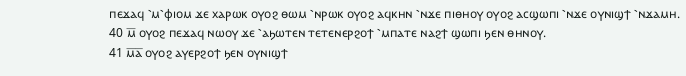ⲡⲉϫⲁϥ ⳿ⲙ⳿ⲫⲓⲟⲙ ϫⲉ ⲭⲁⲣⲱⲕ ⲟⲩⲟϩ ⲑⲱⲙ ⳿ⲛⲣⲱⲕ ⲟⲩⲟϩ ⲁϥⲕⲏⲛ ⳿ⲛϫⲉ ⲡⲓⲑⲏⲟⲩ ⲟⲩⲟϩ ⲁⲥϣⲱⲡⲓ ⳿ⲛϫⲉ ⲟⲩⲛⲓϣϯ ⳿ⲛϫⲁⲙⲏ.
40 ⲙ̅ ⲟⲩⲟϩ ⲡⲉϫⲁϥ ⲛⲱⲟⲩ ϫⲉ ⳿ⲁϧⲱⲧⲉⲛ ⲧⲉⲧⲉⲛⲉⲣϩⲟϯ ⳿ⲙⲡⲁⲧⲉ ⲛⲁϩϯ ϣⲱⲡⲓ ϧⲉⲛ ⲑⲏⲛⲟⲩ.
41 ⲙ̅ⲁ̅ ⲟⲩⲟϩ ⲁⲩⲉⲣϩⲟϯ ϧⲉⲛ ⲟⲩⲛⲓϣϯ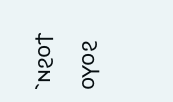⳿ⲛϩⲟϯ ⲟⲩⲟϩ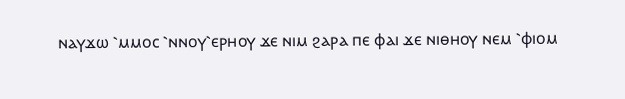ⲛⲁⲩϫⲱ ⳿ⲙⲙⲟⲥ ⳿ⲛⲛⲟⲩ⳿ⲉⲣⲏⲟⲩ ϫⲉ ⲛⲓⲙ ϩⲁⲣⲁ ⲡⲉ ⲫⲁⲓ ϫⲉ ⲛⲓⲑⲏⲟⲩ ⲛⲉⲙ ⳿ⲫⲓⲟⲙ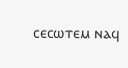ⲥⲉⲥⲱⲧⲉⲙ ⲛⲁϥ